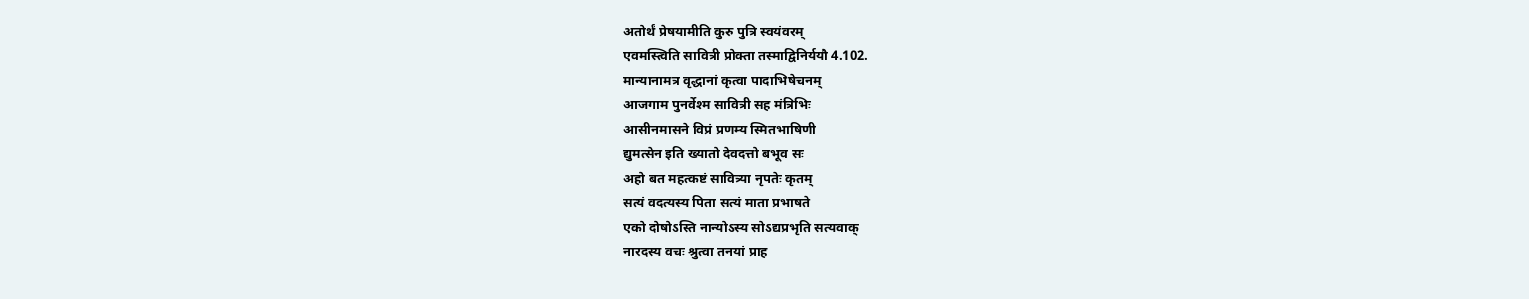अतोर्थं प्रेषयामीति कुरु पुत्रि स्वयंवरम्
एवमस्त्विति सावित्री प्रोक्ता तस्माद्विनिर्ययौ 4.102.
मान्यानामत्र वृद्धानां कृत्वा पादाभिषेचनम्
आजगाम पुनर्वेश्म सावित्री सह मंत्रिभिः
आसीनमासने विप्रं प्रणम्य स्मितभाषिणी
द्युमत्सेन इति ख्यातो देवदत्तो बभूव सः
अहो बत महत्कष्टं सावित्र्या नृपतेः कृतम्
सत्यं वदत्यस्य पिता सत्यं माता प्रभाषते
एको दोषोऽस्ति नान्योऽस्य सोऽद्यप्रभृति सत्यवाक्
नारदस्य वचः श्रुत्वा तनयां प्राह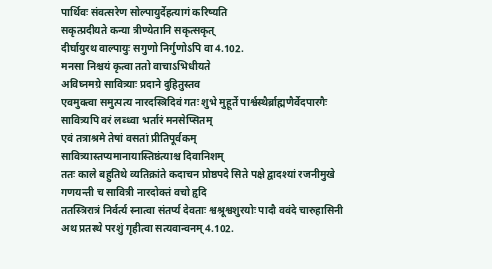पार्थिवः संवत्सरेण सोल्पायुर्देहत्यागं करिष्यति
सकृत्प्रदीयते कन्या त्रीण्येतानि सकृत्सकृत्
दीर्घायुरथ वाल्पायुः सगुणो निर्गुणोऽपि वा 4.102.
मनसा निश्चयं कृत्वा ततो वाचाऽभिधीयते
अविघ्नमग्रे सावित्र्याः प्रदाने दुहितुस्तव
एवमुक्त्वा समुत्पत्य नारदस्त्रिदिवं गतः शुभे मुहूर्ते पार्श्वस्थैर्ब्राह्मणैर्वेदपारगैः
सावित्र्यपि वरं लब्ध्वा भर्तारं मनसेप्सितम्
एवं तत्राश्रमे तेषां वसतां प्रीतिपूर्वकम्
सावित्र्यास्तप्यमानायास्तिष्ठंत्याश्च दिवानिशम्
ततः काले बहुतिथे व्यतिक्रांते कदाचन प्रोष्ठपदे सिते पक्षे द्वादश्यां रजनीमुखे
गणयन्ती च सावित्री नारदोक्तं वचो हृदि
ततस्त्रिरात्रं निर्वर्त्य स्नात्वा संतर्प्य देवताः श्वश्रूश्वशुरयोः पादौ ववंदे चारुहासिनी
अथ प्रतस्थे परशुं गृहीत्वा सत्यवान्वनम् 4.102.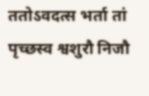ततोऽवदत्स भर्ता तां पृच्छस्व श्वशुरौ निजौ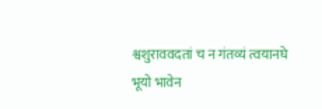श्वशुराववदतां च न गंतव्यं त्वयानघे
भूयो भावेन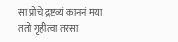सा प्रोचे द्रष्टव्यं काननं मया
ततो गृहीत्वा तरसा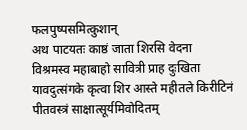फलपुष्पसमित्कुशान्
अथ पाटयतः काष्ठं जाता शिरसि वेदना
विश्रमस्व महाबाहो सावित्री प्राह दुःखिता
यावदुत्संगके कृत्वा शिर आस्ते महीतले किरीटिनं पीतवस्त्रं साक्षात्सूर्यमिवोदितम्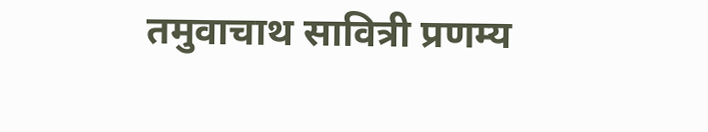तमुवाचाथ सावित्री प्रणम्य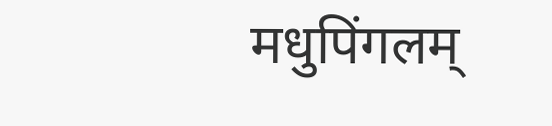मधुपिंगलम्